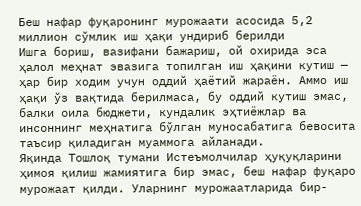Беш нафар фуқаронинг мурожаати асосида 5,2 миллион сўмлик иш ҳақи ундириб берилди
Ишга бориш, вазифани бажариш, ой охирида эса ҳалол меҳнат эвазига топилган иш ҳақини кутиш — ҳар бир ходим учун оддий ҳаётий жараён. Аммо иш ҳақи ўз вақтида берилмаса, бу оддий кутиш эмас, балки оила бюджети, кундалик эҳтиёжлар ва инсоннинг меҳнатига бўлган муносабатига бевосита таъсир қиладиган муаммога айланади.
Яқинда Тошлоқ тумани Истеъмолчилар ҳуқуқларини ҳимоя қилиш жамиятига бир эмас, беш нафар фуқаро мурожаат қилди. Уларнинг мурожаатларида бир-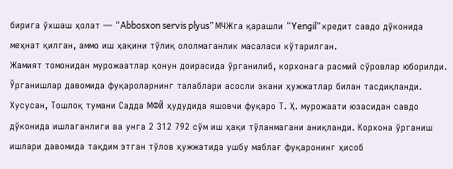бирига ўхшаш ҳолат — “Abbosxon servis plyus” МЧЖга қарашли “Yengil” кредит савдо дўконида меҳнат қилган, аммо иш ҳақини тўлиқ ололмаганлик масаласи кўтарилган.
Жамият томонидан мурожаатлар қонун доирасида ўрганилиб, корхонага расмий сўровлар юборилди. Ўрганишлар давомида фуқароларнинг талаблари асосли экани ҳужжатлар билан тасдиқланди.
Хусусан, Тошлоқ тумани Садда МФЙ ҳудудида яшовчи фуқаро Т. Ҳ. мурожаати юзасидан савдо дўконида ишлаганлиги ва унга 2 312 792 сўм иш ҳақи тўланмагани аниқланди. Корхона ўрганиш ишлари давомида тақдим этган тўлов ҳужжатида ушбу маблағ фуқаронинг ҳисоб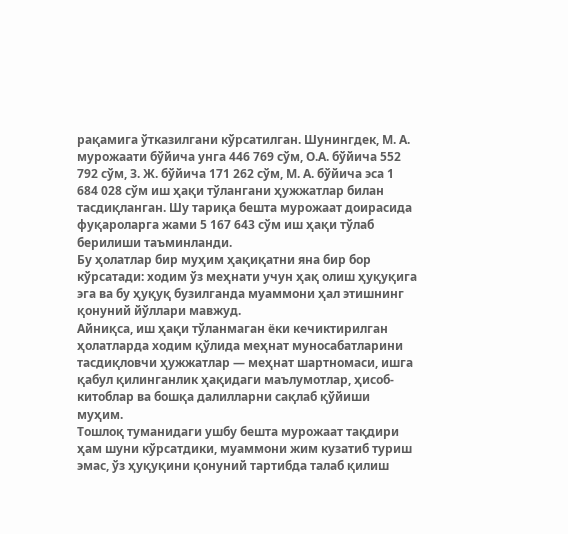рақамига ўтказилгани кўрсатилган. Шунингдек, М. А. мурожаати бўйича унга 446 769 сўм, О.А. бўйича 552 792 сўм, З. Ж. бўйича 171 262 сўм, М. А. бўйича эса 1 684 028 сўм иш ҳақи тўлангани ҳужжатлар билан тасдиқланган. Шу тариқа бешта мурожаат доирасида фуқароларга жами 5 167 643 сўм иш ҳақи тўлаб берилиши таъминланди.
Бу ҳолатлар бир муҳим ҳақиқатни яна бир бор кўрсатади: ходим ўз меҳнати учун ҳақ олиш ҳуқуқига эга ва бу ҳуқуқ бузилганда муаммони ҳал этишнинг қонуний йўллари мавжуд.
Айниқса, иш ҳақи тўланмаган ёки кечиктирилган ҳолатларда ходим қўлида меҳнат муносабатларини тасдиқловчи ҳужжатлар — меҳнат шартномаси, ишга қабул қилинганлик ҳақидаги маълумотлар, ҳисоб-китоблар ва бошқа далилларни сақлаб қўйиши муҳим.
Тошлоқ туманидаги ушбу бешта мурожаат тақдири ҳам шуни кўрсатдики, муаммони жим кузатиб туриш эмас, ўз ҳуқуқини қонуний тартибда талаб қилиш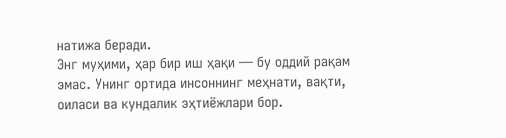натижа беради.
Энг муҳими, ҳар бир иш ҳақи — бу оддий рақам эмас. Унинг ортида инсоннинг меҳнати, вақти, оиласи ва кундалик эҳтиёжлари бор.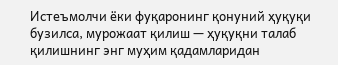Истеъмолчи ёки фуқаронинг қонуний ҳуқуқи бузилса, мурожаат қилиш — ҳуқуқни талаб қилишнинг энг муҳим қадамларидан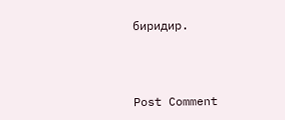биридир.



Post Comment